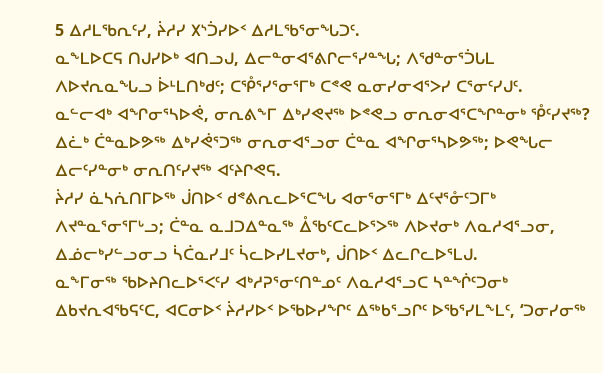5 ᐃᓱᒪᖃᕆᑦᓯ, ᔩᓱᓯ ᙭ᔅᑑᓯᐅᑉ ᐃᓱᒪᖃᕐᓂᖓᑐᑦ.
ᓇᖕᒪᐅᑕᕋ ᑎᒍᓯᐅᒃ ᐊᑎᓗᒍ, ᐃᓕᓐᓂᐊᕐᕕᒋᓕᕐᓯᓐᖓ; ᐱᖁᓐᓂᕐᑑᒐᒪ ᐱᐅᔪᕆᓇᖓᓗ ᐆᒻᒪᑎᒃᑯᑦ; ᑕᕾᕐᓯᕐᓂᕐᒥᒃ ᑕᕝᕙ ᓇᓂᓯᓂᐊᕐᐳᓯ ᑕᕐᓂᑦᓯᒍᑦ.
ᓇᓪᓕᐊᒃ ᐊᖏᓂᕐᓴᐅᕚ, ᓂᕆᕕᖕᒥ ᐃᒃᓯᕙᔪᖅ ᐅᕝᕙᓗ ᓂᕆᓂᐊᕐᑕᖏᓐᓂᒃ ᕾᑦᓯᔪᖅ? ᐃᓛᒃ ᑖᓐᓇᐅᕗᖅ ᐃᒃᓯᕚᕐᑐᖅ ᓂᕆᓂᐊᕐᓗᓂ ᑖᓐᓇ ᐊᖏᓂᕐᓴᐅᕗᖅ; ᐅᕙᖓᓕ ᐃᓕᑦᓯᓐᓂᒃ ᓂᕆᑎᑦᓯᔪᖅ ᐊᑦᔨᒋᕙᕋ.
ᔩᓱᓯ ᓈᓴᕇᑎᒥᐅᖅ ᒎᑎᐅᑉ ᑯᕝᕕᕆᓚᐅᕐᑕᖓ ᐊᓂᕐᓂᕐᒥᒃ ᐃᑦᔪᕐᓁᑦᑐᒥᒃ ᐱᔪᓐᓇᕐᓂᕐᒥᒡᓗ; ᑖᓐᓇ ᓇᒧᑐᐃᓐᓇᖅ ᐂᖃᑦᑕᓚᐅᕐᐳᖅ ᐱᐅᔪᓂᒃ ᐱᓇᓱᐊᕐᓗᓂ, ᐃᓅᓕᒃᓯᓪᓗᓂᓗ ᓵᑖᓇᓯᒧᑦ ᓵᓚᐅᓯᒪᔪᓂᒃ, ᒎᑎᐅᑉ ᐃᓚᒋᓚᐅᕐᒪᒍ.
ᓇᖕᒥᓂᖅ ᖃᐅᔨᑎᓚᐅᕐᐸᑦᓯ ᐊᒃᓱᕈᕐᓂᑦᑎᓐᓄᑦ ᐱᓇᓱᐊᕐᓗᑕ ᓴᓐᖐᑦᑐᓂᒃ ᐃᑲᔪᕆᐊᖃᕋᑦᑕ, ᐊᑕᓂᐅᑉ ᔩᓱᓯᐅᑉ ᐅᖃᐅᓯᖏᑦ ᐃᖅᑲᕐᓗᒋᑦ ᐅᖃᕐᓯᒪᖕᒪᑦ, ‘ᑐᓂᓯᓂᖅ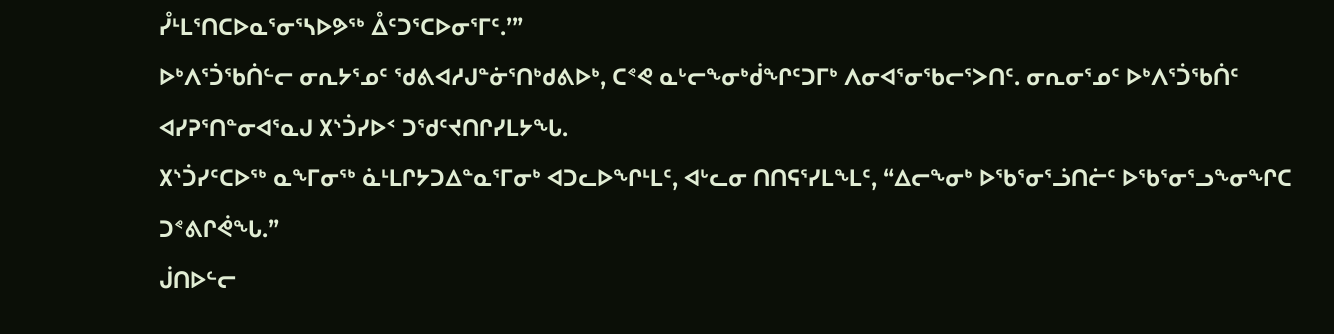ᓮᒻᒪᕐᑎᑕᐅᓇᕐᓂᕐᓴᐅᕗᖅ ᐂᑦᑐᕐᑕᐅᓂᕐᒥᑦ.’”
ᐅᒃᐱᕐᑑᖃᑏᓪᓕ ᓂᕆᔭᕐᓄᑦ ᖁᕕᐊᓱᒍᓐᓃᕐᑎᒃᑯᕕᐅᒃ, ᑕᕝᕙ ᓇᒡᓕᖕᓂᒃᑰᖏᑦᑐᒥᒃ ᐱᓂᐊᕐᓂᖃᓕᕐᐳᑎᑦ. ᓂᕆᓂᕐᓄᑦ ᐅᒃᐱᕐᑑᖃᑏᑦ ᐊᓯᕈᕐᑎᓐᓂᐊᕐᓇᒍ ᙭ᔅᑑᓯᐅᑉ ᑐᖁᑦᔪᑎᒋᓯᒪᔭᖓ.
᙭ᔅᑑᓯᑦᑕᐅᖅ ᓇᖕᒥᓂᖅ ᓈᒻᒪᒋᔭᑐᐃᓐᓇᕐᒥᓂᒃ ᐊᑐᓚᐅᖏᒻᒪᑦ, ᐊᒡᓚᓂ ᑎᑎᕋᕐᓯᒪᖕᒪᑦ, “ᐃᓕᖕᓂᒃ ᐅᖃᕐᓂᕐᓘᑎᓖᑦ ᐅᖃᕐᓂᕐᓗᖕᓂᖏᑕ ᑐᕝᕕᒋᕚᖓ.”
ᒎᑎᐅᓪᓕ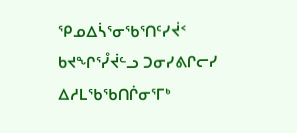ᕿᓄᐃᓵᕐᓂᖃᕐᑎᑦᓯᔫᑉ ᑲᔪᖏᕐᓮᔫᓪᓗ ᑐᓂᓯᕕᒋᓕᓯ ᐃᓱᒪᖃᖃᑎᒌᓂᕐᒥᒃ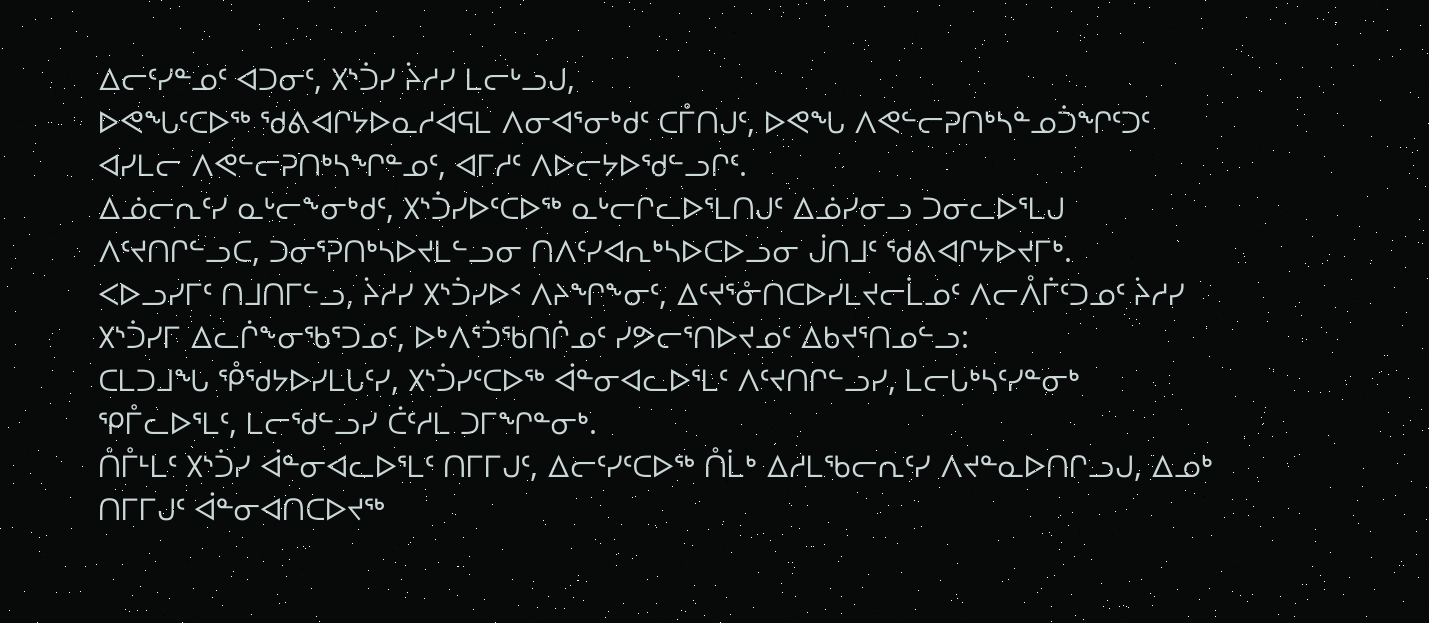ᐃᓕᑦᓯᓐᓄᑦ ᐊᑐᓂᑦ, ᙭ᔅᑑᓯ ᔩᓱᓯ ᒪᓕᒡᓗᒍ,
ᐅᕙᖓᑦᑕᐅᖅ ᖁᕕᐊᒋᔭᐅᓇᓱᐊᕋᒪ ᐱᓂᐊᕐᓂᒃᑯᑦ ᑕᒤᑎᒍᑦ, ᐅᕙᖓ ᐱᕙᓪᓕᕈᑎᒃᓴᓐᓄᑑᖏᑦᑐᑦ ᐊᓯᒪᓕ ᐱᕙᓪᓕᕈᑎᒃᓴᖏᓐᓄᑦ, ᐊᒥᓱᑦ ᐱᐅᓕᔭᐅᖁᓪᓗᒋᑦ.
ᐃᓅᓕᕆᑦᓯ ᓇᒡᓕᖕᓂᒃᑯᑦ, ᙭ᔅᑑᓯᐅᑦᑕᐅᖅ ᓇᒡᓕᒋᓚᐅᕐᒪᑎᒍᑦ ᐃᓅᓯᓂᓗ ᑐᓂᓚᐅᕐᒪᒍ ᐱᑦᔪᑎᒋᓪᓗᑕ, ᑐᓂᕐᕈᑎᒃᓴᐅᔪᒪᓪᓗᓂ ᑎᐱᑦᓯᐊᕆᒃᓴᐅᑕᐅᓗᓂ ᒎᑎᒧᑦ ᖁᕕᐊᒋᔭᐅᔪᒥᒃ.
ᐸᐅᓗᓯᒥᑦ ᑎᒧᑎᒥᓪᓗ, ᔩᓱᓯ ᙭ᔅᑑᓯᐅᑉ ᐱᔨᖏᖕᓂᑦ, ᐃᑦᔪᕐᓁᑎᑕᐅᓯᒪᔪᓕᒫᓄᑦ ᐱᓕᐰᒦᑦᑐᓄᑦ ᔩᓱᓯ ᙭ᔅᑑᓯᒥ ᐃᓚᒌᖕᓂᖃᕐᑐᓄᑦ, ᐅᒃᐱᕐᑑᖃᑎᒌᓄᑦ ᓯᕗᓕᕐᑎᐅᔪᓄᑦ ᐃᑲᔪᕐᑎᓄᓪᓗ:
ᑕᒪᑐᒧᖓ ᕾᖁᔭᐅᓯᒪᒐᑦᓯ, ᙭ᔅᑑᓯᑦᑕᐅᖅ ᐋᓐᓂᐊᓚᐅᕐᒪᑦ ᐱᑦᔪᑎᒋᓪᓗᓯ, ᒪᓕᒐᒃᓴᑦᓯᓐᓂᒃ ᕿᒤᓚᐅᕐᒪᑦ, ᒪᓕᖁᓪᓗᓯ ᑖᑦᓱᒪ ᑐᒥᖏᓐᓂᒃ.
ᑍᒤᒻᒪᑦ ᙭ᔅᑑᓯ ᐋᓐᓂᐊᓚᐅᕐᒪᑦ ᑎᒥᒥᒍᑦ, ᐃᓕᑦᓯᑦᑕᐅᖅ ᑍᒫᒃ ᐃᓱᒪᖃᓕᕆᑦᓯ ᐱᔪᓐᓇᐅᑎᒋᓗᒍ, ᐃᓄᒃ ᑎᒥᒥᒍᑦ ᐋᓐᓂᐊᑎᑕᐅᔪᖅ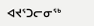ᐊᔪᕐᑐᓕᓂᖅ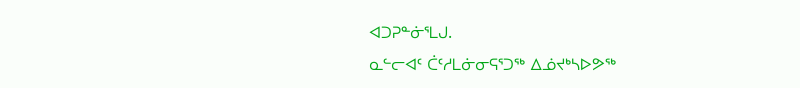ᐊᑐᕈᓐᓃᕐᒪᒍ.
ᓇᓪᓕᐊᑦ ᑖᑦᓱᒪᓃᓂᕋᕐᑐᖅ ᐃᓅᔪᒃᓴᐅᕗᖅ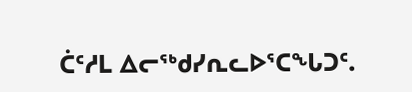ᑖᑦᓱᒪ ᐃᓕᖅᑯᓯᕆᓚᐅᕐᑕᖓᑐᑦ.